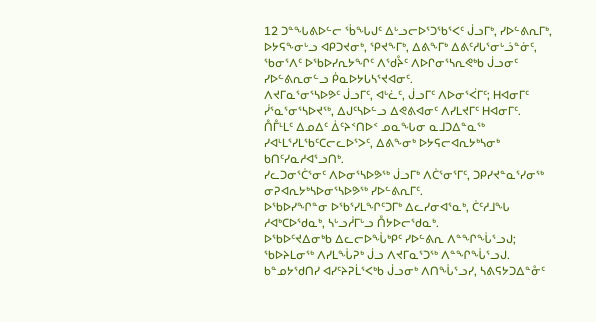12 ᑐᓐᖓᕕᐅᓪᓕ ᖄᖓᒍᑦ ᐃᒡᓗᓕᐅᕐᑐᖃᕐᐸᑦ ᒎᓗᒥᒃ, ᓯᐅᓪᕕᕆᒥᒃ, ᐅᔭᕋᖕᓂᒡᓗ ᐊᑭᑐᔪᓂᒃ, ᕿᔪᖕᒥᒃ, ᐃᕕᖕᒥᒃ ᐃᕕᑦᓱᒐᕐᓂᒡᓘᓐᓃᑦ,
ᖃᓂᕐᐱᑦ ᐅᖃᐅᓯᕆᔭᖏᑦ ᐱᖁᔧᑦ ᐱᐅᒋᓂᕐᓴᕆᕙᒃᑲ ᒎᓗᓂᑦ ᓯᐅᓪᕕᕆᓂᓪᓗ ᑮᓇᐅᔭᒐᓴᕐᔪᐊᓂᑦ.
ᐱᔪᒥᓇᕐᓂᕐᓴᐅᕗᑦ ᒎᓗᒥᑦ, ᐊᒡᓛᑦ, ᒎᓗᒥᑦ ᐱᐅᓂᕐᐹᒥᑦ; ᕼᐊᓂᒥᑦ ᓰᕐᓇᕐᓂᕐᓴᐅᔪᖅ, ᐃᒍᑦᓴᐅᓪᓗ ᐃᕙᕕᐊᓂᑦ ᐱᓯᒪᔪᒥᑦ ᕼᐊᓂᒥᑦ.
ᑍᒤᒻᒪᑦ ᐃᓄᐃᑦ ᐄᑦᔨᑉᑎᐅᑉ ᓄᓇᖓᓂ ᓇᒧᑐᐃᓐᓇᖅ ᓯᐊᒻᒪᕐᓯᒪᖃᑦᑕᓕᓚᐅᕐᐳᑦ, ᐃᕕᖕᓂᒃ ᐅᔭᕋᓕᐊᕆᔭᒃᓴᓂᒃ ᑲᑎᑦᓯᓇᓱᐊᕐᓗᑎᒃ.
ᓯᓚᑐᓂᕐᑖᕐᓂᑦ ᐱᐅᓂᕐᓴᐅᕗᖅ ᒎᓗᒥᒃ ᐱᑖᕐᓂᕐᒥᑦ, ᑐᑭᓯᔪᓐᓇᕐᓯᓂᖅ ᓂᕈᐊᕆᔭᒃᓴᐅᓂᕐᓴᐅᕗᖅ ᓯᐅᓪᕕᕆᒥᑦ.
ᐅᖃᐅᓯᖏᓐᓂ ᐅᖃᕐᓯᒪᖏᑦᑐᒥᒃ ᐃᓚᓯᓂᐊᕐᓇᒃ, ᑖᑦᓱᒧᖓ ᓱᐊᒃᑕᐅᖁᓇᒃ, ᓴᒡᓗᓲᒥᒡᓗ ᑍᔭᐅᓕᖁᓇᒃ.
ᐅᖃᐅᑦᔪᐃᓂᒃᑲ ᐃᓚᓕᐅᖔᒃᑭᑦ ᓯᐅᓪᕕᕆ ᐱᓐᖏᖔᕐᓗᒍ; ᖃᐅᔨᒪᓂᖅ ᐱᓯᒪᖔᕈᒃ ᒎᓗ ᐱᔪᒥᓇᕐᑐᖅ ᐱᓐᖏᖔᕐᓗᒍ.
ᑲᓐᓄᔭᖁᑎᓯ ᐊᓯᑦᔨᕈᒫᕐᐸᒃᑲ ᒎᓗᓂᒃ ᐱᑎᖔᕐᓗᓯ, ᓴᕕᕋᔭᑐᐃᓐᓁᑦ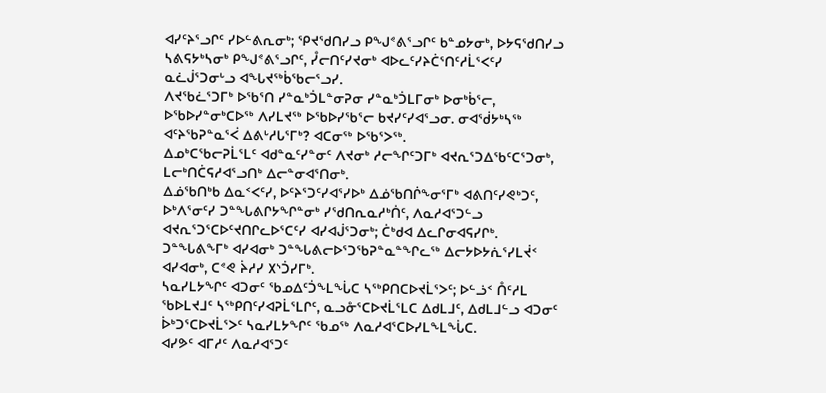ᐊᓯᑦᔨᕐᓗᒋᑦ ᓯᐅᓪᕕᕆᓂᒃ; ᕿᔪᖁᑎᓯᓗ ᑭᖑᕝᕕᕐᓗᒋᑦ ᑲᓐᓄᔭᓂᒃ, ᐅᔭᕋᖁᑎᓯᓗ ᓴᕕᕋᔭᒃᓴᓂᒃ ᑭᖑᕝᕕᕐᓗᒋᑦ, ᓮᓕᑎᑦᓯᔪᓂᒃ ᐊᐅᓚᑦᓯᔨᑖᕐᑎᑦᓱᒫᕐᐸᑦᓯ ᓇᓛᒎᕐᑐᓂᒡᓗ ᐊᖓᔪᖅᑳᖃᓕᕐᓗᓯ.
ᐱᔪᖃᓛᕐᑐᒥᒃ ᐅᖃᕐᑎ ᓯᓐᓇᒃᑑᒪᓐᓂᕈᓂ ᓯᓐᓇᒃᑑᒪᒥᓂᒃ ᐅᓂᒃᑳᕐᓕ, ᐅᖃᐅᓯᓐᓂᒃᑕᐅᖅ ᐱᓯᒪᔪᖅ ᐅᖃᐅᓯᖃᕐᓕ ᑲᔪᓯᑦᓯᐊᕐᓗᓂ. ᓂᐊᖂᔭᒃᓴᖅ ᐊᑦᔨᖃᕈᓐᓇᕐᐹ ᐃᕕᒡᓱᒐᕐᒥᒃ? ᐊᑕᓂᖅ ᐅᖃᕐᐳᖅ.
ᐃᓄᒃᑕᖃᓕᕈᒫᕐᒪᑦ ᐊᑯᓐᓇᑦᓯᓐᓂᑦ ᐱᔪᓂᒃ ᓱᓕᖏᑦᑐᒥᒃ ᐊᔪᕆᕐᑐᐃᖃᑦᑕᕐᑐᓂᒃ, ᒪᓕᒃᑎᑖᕋᓱᐊᕐᓗᑎᒃ ᐃᓕᓐᓂᐊᕐᑎᓂᒃ.
ᐃᓅᖃᑎᒃᑲ ᐃᓇᑉᐸᑦᓯ, ᐅᑦᔨᕐᑐᑦᓯᐊᕐᓯᐅᒃ ᐃᓅᖃᑎᒌᖕᓂᕐᒥᒃ ᐊᕕᑎᑦᓯᕙᒃᑐᑦ, ᐅᒃᐱᕐᓂᑦᓯ ᑐᓐᖓᕕᒋᔭᖏᓐᓂᒃ ᓯᖁᑎᕆᓇᓱᒃᑏᑦ, ᐱᓇᓱᐊᕐᑐᓪᓗ ᐊᔪᕆᕐᑐᕐᑕᐅᑦᔪᑎᒋᓚᐅᕐᑕᑦᓯ ᐊᓯᐊᒎᕐᑐᓂᒃ; ᑖᒃᑯᐊ ᐃᓚᒋᓂᐊᕋᓯᒋᒃ.
ᑐᓐᖓᕕᖕᒥᒃ ᐊᓯᐊᓂᒃ ᑐᓐᖓᕕᓕᐅᕐᑐᖃᕈᓐᓇᓐᖏᓚᖅ ᐃᓕᔭᐅᔭᕇᕐᓯᒪᔫᑉ ᐊᓯᐊᓂᒃ, ᑕᕝᕙ ᔩᓱᓯ ᙭ᔅᑑᓯᒥᒃ.
ᓴᓇᓯᒪᔭᖏᑦ ᐊᑐᓂᑦ ᖃᓄᐃᑦᑑᖕᒪᖔᑕ ᓴᖅᑭᑎᑕᐅᔪᒫᕐᐳᑦ; ᐅᓪᓘᑉ ᑍᑦᓱᒪ ᖃᐅᒪᔪᒧᑦ ᓴᖅᑭᑎᑦᓯᐊᕈᒫᕐᒪᒋᑦ, ᓇᓗᓁᕐᑕᐅᔪᒫᕐᒪᑕ ᐃᑯᒪᒧᑦ, ᐃᑯᒪᒧᓪᓗ ᐊᑐᓂᑦ ᐆᒃᑐᕐᑕᐅᔪᒫᕐᐳᑦ ᓴᓇᓯᒪᔭᖏᑦ ᖃᓄᖅ ᐱᓇᓱᐊᕐᑕᐅᓯᒪᖕᒪᖔᑕ.
ᐊᓯᕗᑦ ᐊᒥᓱᑦ ᐱᓇᓱᐊᕐᑐᑦ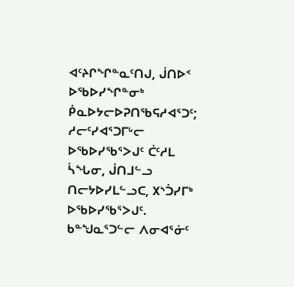ᐊᑦᔨᒋᖏᓐᓇᑦᑎᒍ, ᒎᑎᐅᑉ ᐅᖃᐅᓯᖏᓐᓂᒃ ᑮᓇᐅᔭᓕᐅᕈᑎᖃᕋᓱᐊᕐᑐᑦ; ᓱᓕᑦᓯᐊᕐᑐᒥᒡᓕ ᐅᖃᐅᓯᖃᕐᐳᒍᑦ ᑖᑦᓱᒪ ᓵᖓᓂ, ᒎᑎᒧᓪᓗ ᑎᓕᔭᐅᓯᒪᓪᓗᑕ, ᙭ᔅᑑᓯᒥᒃ ᐅᖃᐅᓯᖃᕐᐳᒍᑦ.
ᑲᓐᖑᓇᕐᑐᓪᓕ ᐱᓂᐊᕐᓃᑦ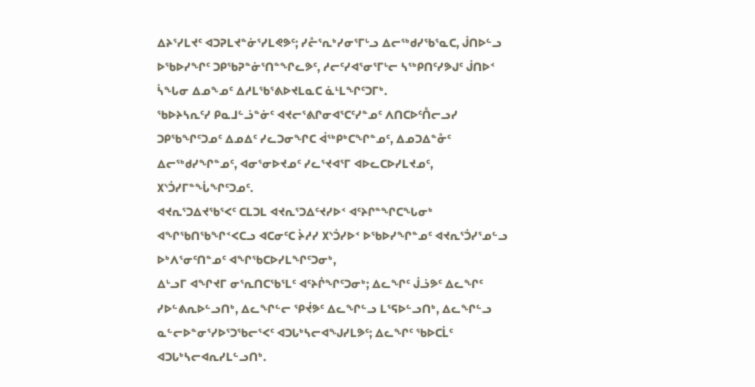ᐃᔨᕐᓯᒪᔪᑦ ᐊᑐᕈᒪᔪᓐᓃᕐᓯᒪᕙᕗᑦ; ᓯᓔᕐᕆᒃᓯᓂᕐᒥᒡᓗ ᐃᓕᖅᑯᓯᖃᕐᓇᑕ, ᒎᑎᐅᓪᓗ ᐅᖃᐅᓯᖏᑦ ᑐᑭᖃᕈᓐᓃᕐᑎᓐᖏᓚᕗᑦ, ᓱᓕᑦᓯᐊᕐᓂᕐᒥᒡᓕ ᓴᖅᑭᑎᑦᓯᕗᒍᑦ ᒎᑎᐅᑉ ᓵᖓᓂ ᐃᓄᖕᓄᑦ ᐃᓱᒪᖃᕐᕕᐅᔪᒪᓇᑕ ᓈᒻᒪᖏᑦᑐᒥᒃ.
ᖃᐅᔨᓴᕆᑦᓯ ᑭᓇᒧᓪᓘᓐᓃᑦ ᐊᔪᓕᕐᕕᒋᓂᐊᕐᑕᑦᓯᓐᓄᑦ ᐱᑎᑕᐅᑦᑍᓕᓗᓯ ᑐᑭᖃᖏᑦᑐᓄᑦ ᐃᓄᐃᑦ ᓯᓚᑐᓂᖏᑕ ᐋᖅᑭᒃᑕᖏᓐᓄᑦ, ᐃᓄᑐᐃᓐᓁᑦ ᐃᓕᖅᑯᓯᖏᓐᓄᑦ, ᐊᓂᕐᓂᐅᔪᓄᑦ ᓯᓚᕐᔪᐊᕐᒥ ᐊᐅᓚᑕᐅᓯᒪᔪᓄᑦ, ᙭ᔅᑑᓯᒥᓐᖔᖏᑦᑐᓄᑦ.
ᐊᔪᕆᕐᑐᐃᔪᖃᕐᐸᑦ ᑕᒪᑐᒪ ᐊᔪᕆᕐᑐᐃᑦᔪᓯᐅᑉ ᐊᑦᔨᒋᓐᖏᑕᖓᓂᒃ ᐊᖏᖃᑎᖃᖏᑉᐸᑕᓗ ᐊᑕᓂᑦᑕ ᔩᓱᓯ ᙭ᔅᑑᓯᐅᑉ ᐅᖃᐅᓯᖏᓐᓄᑦ ᐊᔪᕆᕐᑑᓯᕐᓄᓪᓗ ᐅᒃᐱᕐᓂᑦᑎᓐᓄᑦ ᐊᖏᖃᑕᐅᓯᒪᖏᑦᑐᓂᒃ,
ᐃᒡᓗᒥ ᐊᖏᔪᒥ ᓂᕐᕆᑎᑕᖃᕐᒪᑦ ᐊᑦᔨᒌᖏᑦᑐᓂᒃ; ᐃᓚᖏᑦ ᒎᓘᕗᑦ ᐃᓚᖏᑦ ᓯᐅᓪᕕᕆᐅᓪᓗᑎᒃ, ᐃᓚᖏᓪᓕ ᕿᔫᕗᑦ ᐃᓚᖏᓪᓗ ᒪᕐᕋᐅᓪᓗᑎᒃ, ᐃᓚᖏᓪᓗ ᓇᓪᓕᐅᓐᓂᕐᓯᐅᕐᑐᖃᓕᕐᐸᑦ ᐊᑐᒐᒃᓴᓕᐊᖑᓯᒪᕗᑦ; ᐃᓚᖏᑦ ᖃᐅᑕᒫᑦ ᐊᑐᒐᒃᓴᓕᐊᕆᓯᒪᓪᓗᑎᒃ.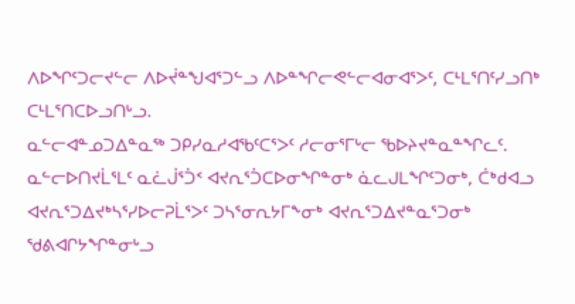ᐱᐅᖏᑦᑐᓕᔪᓪᓕ ᐱᐅᔫᓐᖑᐊᕐᑐᓪᓗ ᐱᐅᓐᖏᓕᕙᓪᓕᐊᓂᐊᕐᐳᑦ, ᑕᒻᒪᕐᑎᑦᓯᓗᑎᒃ ᑕᒻᒪᕐᑎᑕᐅᓗᑎᒡᓗ.
ᓇᓪᓕᐊᓐᓄᑐᐃᓐᓇᖅ ᑐᑭᓯᓇᓱᐊᖃᑦᑕᕐᐳᑦ ᓱᓕᓂᕐᒥᒡᓕ ᖃᐅᔨᔪᓐᓇᓐᖏᓚᑦ.
ᓇᓪᓕᐅᑎᔪᒫᕐᒪᑦ ᓇᓛᒎᕐᑑᑉ ᐊᔪᕆᕐᑑᑕᐅᓂᖏᓐᓂᒃ ᓈᓚᒍᒪᖏᑦᑐᓂᒃ, ᑖᒃᑯᐊᓗ ᐊᔪᕆᕐᑐᐃᔪᒃᓴᕐᓯᐅᓕᕈᒫᕐᐳᑦ ᑐᓴᕐᓂᕆᔭᒥᖕᓂᒃ ᐊᔪᕆᕐᑐᐃᔪᓐᓇᕐᑐᓂᒃ ᖁᕕᐊᒋᔭᖏᓐᓂᒡᓗ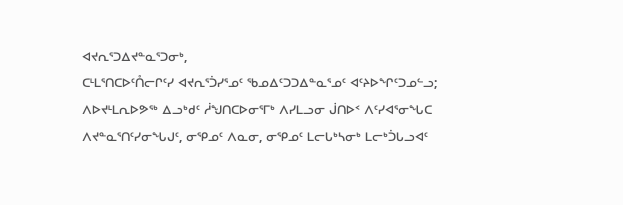ᐊᔪᕆᕐᑐᐃᔪᓐᓇᕐᑐᓂᒃ,
ᑕᒻᒪᕐᑎᑕᐅᑦᑍᓕᒋᑦᓯ ᐊᔪᕆᕐᑑᓯᕐᓄᑦ ᖃᓄᐃᑦᑐᑐᐃᓐᓇᕐᓄᑦ ᐊᑦᔨᐅᖏᑦᑐᓄᓪᓗ; ᐱᐅᔪᒻᒪᕆᐅᕗᖅ ᐃᓗᒃᑯᑦ ᓲᖑᑎᑕᐅᓂᕐᒥᒃ ᐱᓯᒪᓗᓂ ᒎᑎᐅᑉ ᐱᑦᓯᐊᕐᓂᖓᑕ ᐱᔪᓐᓇᕐᑎᑦᓯᓂᖓᒍᑦ, ᓂᕿᓄᑦ ᐱᓇᓂ, ᓂᕿᓄᑦ ᒪᓕᒐᒃᓴᓂᒃ ᒪᓕᒃᑑᒐᓗᐊᑦ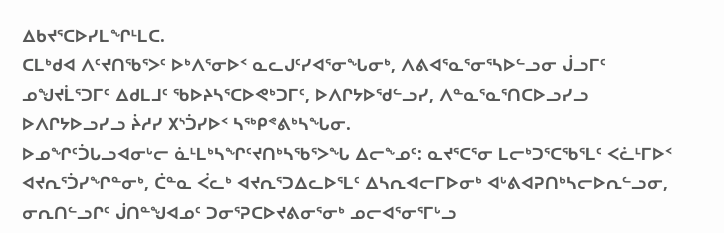ᐃᑲᔪᕐᑕᐅᓯᒪᖏᒻᒪᑕ.
ᑕᒪᒃᑯᐊ ᐱᑦᔪᑎᖃᕐᐳᑦ ᐅᒃᐱᕐᓂᐅᑉ ᓇᓚᒍᑦᓯᐊᕐᓂᖓᓂᒃ, ᐱᕕᐊᕐᓇᕐᓂᕐᓴᐅᓪᓗᓂ ᒎᓗᒥᑦ ᓄᖑᔪᒫᕐᑐᒥᑦ ᐃᑯᒪᒧᑦ ᖃᐅᔨᓴᕐᑕᐅᕙᒃᑐᒥᑦ, ᐅᐱᒋᔭᐅᖁᓪᓗᓯ, ᐱᓐᓇᕐᓇᕐᑎᑕᐅᓗᓯᓗ ᐅᐱᒋᔭᐅᓗᓯᓗ ᔩᓱᓯ ᙭ᔅᑑᓯᐅᑉ ᓴᖅᑭᕝᕕᒃᓴᖓᓂ.
ᐅᓄᖏᑦᑑᒐᓗᐊᓂᒡᓕ ᓈᒻᒪᒃᓴᖏᑦᔪᑎᒃᓴᖃᕐᐳᖓ ᐃᓕᖕᓄᑦ: ᓇᔪᕐᑕᕐᓂ ᒪᓕᒃᑐᕐᑕᖃᕐᒪᑦ ᐸᓛᒻᒥᐅᑉ ᐊᔪᕆᕐᑑᓯᖏᓐᓂᒃ, ᑖᓐᓇ ᐹᓚᒃ ᐊᔪᕆᕐᑐᐃᓚᐅᕐᒪᑦ ᐃᓴᕆᐊᓕᒥᐅᓂᒃ ᐊᒡᕕᐊᕈᑎᒃᓴᓕᐅᕆᓪᓗᓂ, ᓂᕆᑎᓪᓗᒋᑦ ᒎᑎᓐᖑᐊᓄᑦ ᑐᓂᕐᕈᑕᐅᔪᕕᓂᕐᓂᒃ ᓄᓕᐊᕐᓂᕐᒥᒡᓗ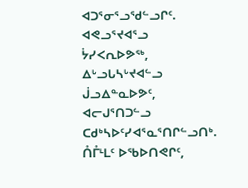ᐊᑐᕐᓂᕐᓗᖁᓪᓗᒋᑦ.
ᐊᕙᓗᕐᔪᐊᕐᓗ ᔮᓯᐸᕆᐅᕗᖅ, ᐃᒡᓗᒐᓴᒡᔪᐊᓪᓗ ᒎᓗᐃᓐᓇᐅᕗᑦ, ᐊᓕᒍᕐᑎᑐᓪᓗ ᑕᑯᒃᓴᐅᑦᓯᐊᕐᓇᕐᑎᒋᓪᓗᑎᒃ.
ᑍᒤᒻᒪᑦ ᐅᖃᐅᑎᕙᒋᑦ,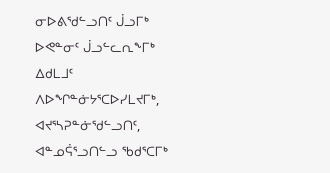ᓂᐅᕕᖁᓪᓗᑎᑦ ᒎᓗᒥᒃ ᐅᕙᓐᓂᑦ ᒎᓗᓪᓚᕆᖕᒥᒃ ᐃᑯᒪᒧᑦ ᐱᐅᖏᓐᓃᔭᕐᑕᐅᓯᒪᔪᒥᒃ, ᐊᔪᕐᓴᕈᓐᓃᖁᓪᓗᑎᑦ, ᐊᓐᓄᕌᕐᓗᑎᓪᓗ ᖃᑯᕐᑕᒥᒃ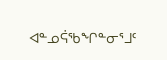ᐊᓐᓄᕌᖃᖏᓐᓂᕐᒧᑦ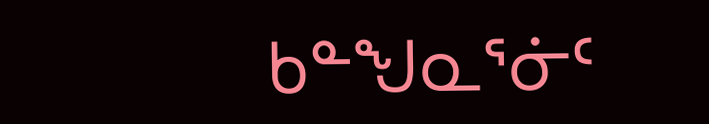ᑲᓐᖑᓇᕐᓃᑦ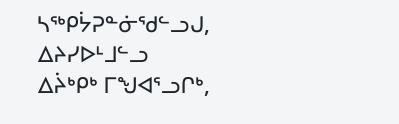ᓴᖅᑭᔮᕈᓐᓃᖁᓪᓗᒍ, ᐃᔨᓯᐅᒻᒧᓪᓗ ᐃᔩᒃᑭᒃ ᒥᖑᐊᕐᓗᒋᒃ,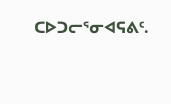ᑕᐅᑐᓕᕐᓂᐊᕋᕕᑦ.